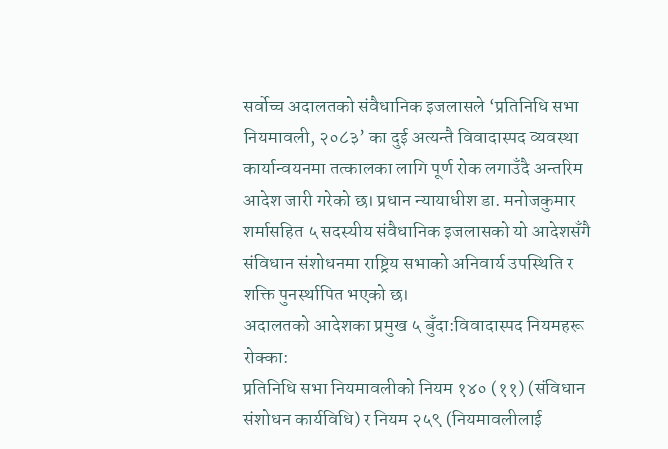सर्वोच्च अदालतको संवैधानिक इजलासले ‘प्रतिनिधि सभा नियमावली, २०८३’ का दुई अत्यन्तै विवादास्पद व्यवस्था कार्यान्वयनमा तत्कालका लागि पूर्ण रोक लगाउँदै अन्तरिम आदेश जारी गरेको छ। प्रधान न्यायाधीश डा. मनोजकुमार शर्मासहित ५ सदस्यीय संवैधानिक इजलासको यो आदेशसँगै संविधान संशोधनमा राष्ट्रिय सभाको अनिवार्य उपस्थिति र शक्ति पुनर्स्थापित भएको छ।
अदालतको आदेशका प्रमुख ५ बुँदा:विवादास्पद नियमहरू रोक्का:
प्रतिनिधि सभा नियमावलीको नियम १४० (११) (संविधान संशोधन कार्यविधि) र नियम २५९ (नियमावलीलाई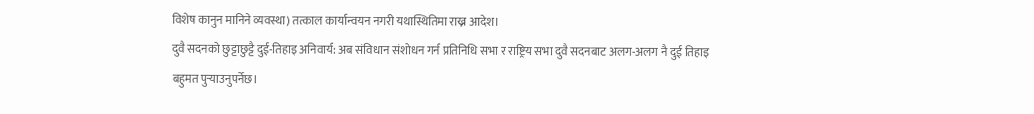विशेष कानुन मानिने व्यवस्था) तत्काल कार्यान्वयन नगरी यथास्थितिमा राख्न आदेश।
दुवै सदनको छुट्टाछुट्टै दुई-तिहाइ अनिवार्य: अब संविधान संशोधन गर्न प्रतिनिधि सभा र राष्ट्रिय सभा दुवै सदनबाट अलग-अलग नै दुई तिहाइ बहुमत पुऱ्याउनुपर्नेछ।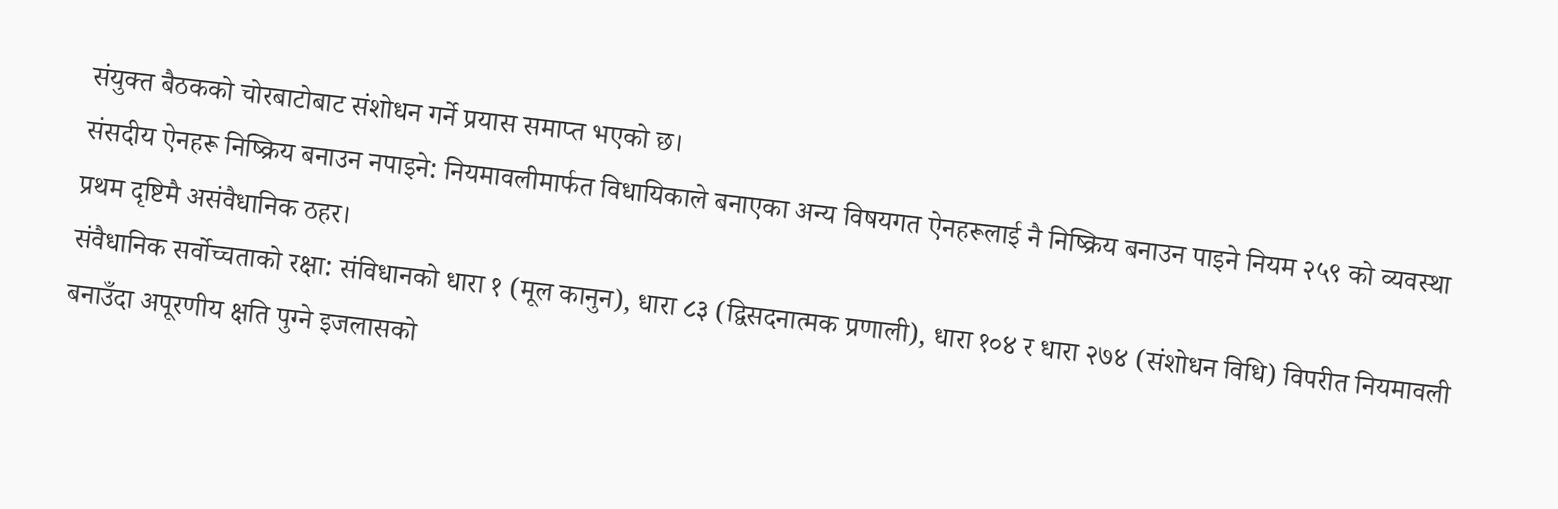संयुक्त बैठकको चोरबाटोबाट संशोधन गर्ने प्रयास समाप्त भएको छ।
संसदीय ऐनहरू निष्क्रिय बनाउन नपाइने: नियमावलीमार्फत विधायिकाले बनाएका अन्य विषयगत ऐनहरूलाई नै निष्क्रिय बनाउन पाइने नियम २५९ को व्यवस्था प्रथम दृष्टिमै असंवैधानिक ठहर।
संवैधानिक सर्वोच्चताको रक्षा: संविधानको धारा १ (मूल कानुन), धारा ८३ (द्विसदनात्मक प्रणाली), धारा १०४ र धारा २७४ (संशोधन विधि) विपरीत नियमावली बनाउँदा अपूरणीय क्षति पुग्ने इजलासको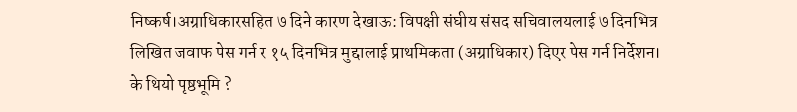निष्कर्ष।अग्राधिकारसहित ७ दिने कारण देखाऊ: विपक्षी संघीय संसद सचिवालयलाई ७ दिनभित्र लिखित जवाफ पेस गर्न र १५ दिनभित्र मुद्दालाई प्राथमिकता (अग्राधिकार) दिएर पेस गर्न निर्देशन।
के थियो पृष्ठभूमि ?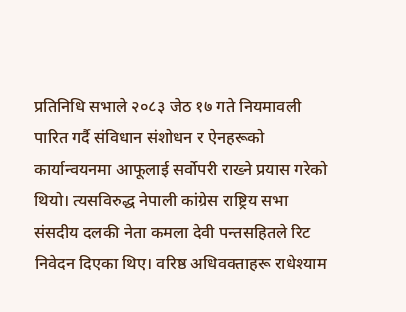प्रतिनिधि सभाले २०८३ जेठ १७ गते नियमावली पारित गर्दै संविधान संशोधन र ऐनहरूको कार्यान्वयनमा आफूलाई सर्वोपरी राख्ने प्रयास गरेको थियो। त्यसविरुद्ध नेपाली कांग्रेस राष्ट्रिय सभा संसदीय दलकी नेता कमला देवी पन्तसहितले रिट निवेदन दिएका थिए। वरिष्ठ अधिवक्ताहरू राधेश्याम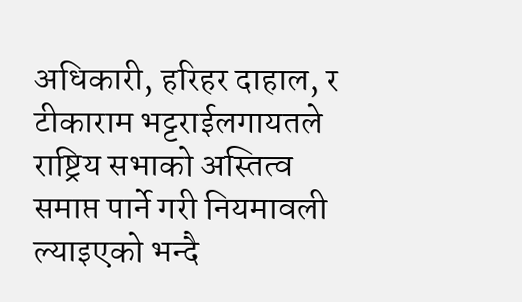अधिकारी, हरिहर दाहाल, र टीकाराम भट्टराईलगायतले राष्ट्रिय सभाको अस्तित्व समाप्त पार्ने गरी नियमावली ल्याइएको भन्दै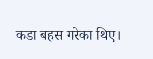कडा बहस गरेका थिए।